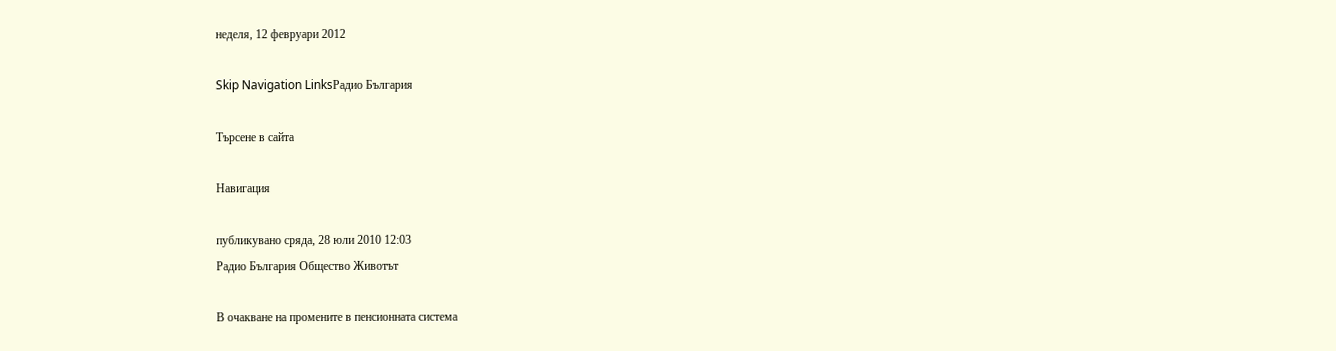неделя, 12 февруари 2012

Skip Navigation LinksРадио България

Търсене в сайта

Навигация

публикувано сряда, 28 юли 2010 12:03
Радио България Общество Животът

В очакване на промените в пенсионната система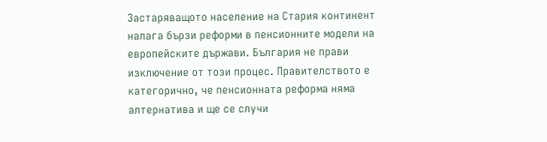Застаряващото население на Стария континент налага бързи реформи в пенсионните модели на европейските държави. България не прави изключение от този процес. Правителството е категорично, че пенсионната реформа няма алтернатива и ще се случи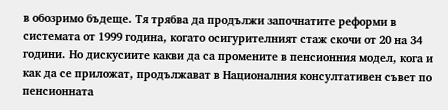в обозримо бъдеще. Тя трябва да продължи започнатите реформи в системата от 1999 година, когато осигурителният стаж скочи от 20 на 34 години. Но дискусиите какви да сa промените в пенсионния модел, кога и как да се приложат, продължават в Националния консултативен съвет по пенсионната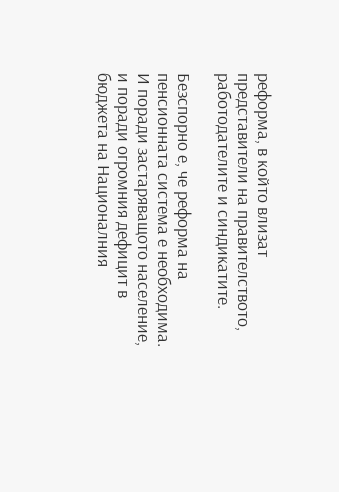реформа, в който влизат представители на правителството, работодателите и синдикатите.

Безспорно е, че реформа на пенсионната система е необходима. И поради застаряващото население, и поради огромния дефицит в бюджета на Националния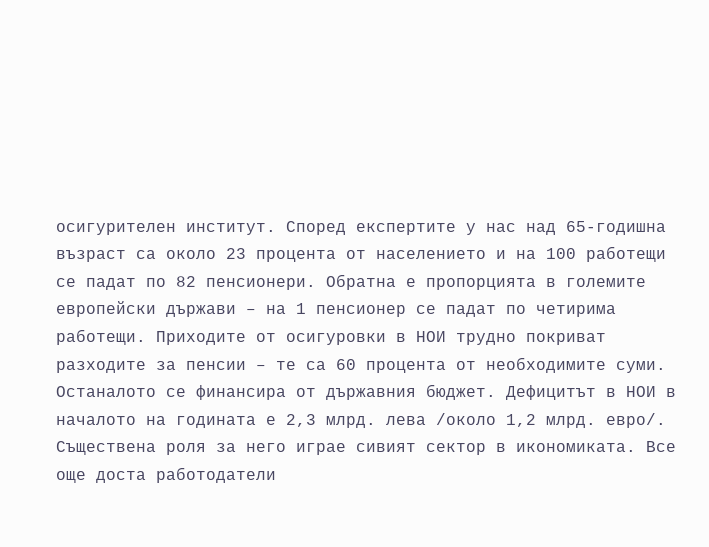осигурителен институт. Според експертите у нас над 65-годишна възраст са около 23 процента от населението и на 100 работещи се падат по 82 пенсионери. Обратна е пропорцията в големите европейски държави – на 1 пенсионер се падат по четирима работещи. Приходите от осигуровки в НОИ трудно покриват разходите за пенсии – те са 60 процента от необходимите суми. Останалото се финансира от държавния бюджет. Дефицитът в НОИ в началото на годината е 2,3 млрд. лева /около 1,2 млрд. евро/. Съществена роля за него играе сивият сектор в икономиката. Все още доста работодатели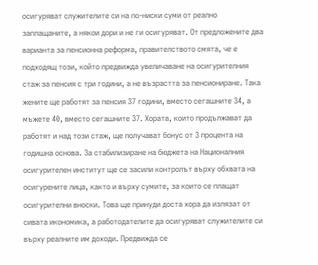осигуряват служителите си на по-ниски суми от реално заплащаните, а някои дори и не ги осигуряват. От предложените два варианта за пенсионна реформа, правителството смята, че е подходящ този, който предвижда увеличаване на осигурителния стаж за пенсия с три години, а не възрастта за пенсиониране. Така жените ще работят за пенсия 37 години, вместо сегашните 34, а мъжете 40, вместо сегашните 37. Хората, които продължават да работят и над този стаж, ще получават бонус от 3 процента на годишна основа. За стабилизиране на бюджета на Националния осигурителен институт ще се засили контролът върху обхвата на осигурените лица, както и върху сумите, за които се плащат осигурителни вноски. Това ще принуди доста хора да излязат от сивата икономика, а работодателите да осигуряват служителите си върху реалните им доходи. Предвижда се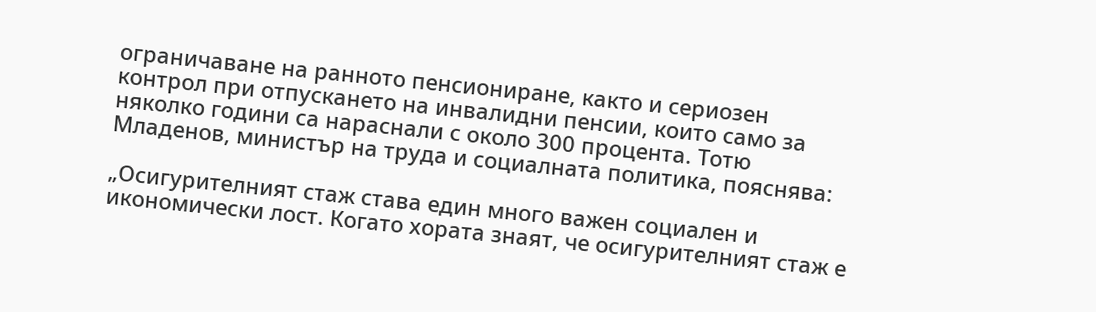ограничаване на ранното пенсиониране, както и сериозен контрол при отпускането на инвалидни пенсии, които само за няколко години са нараснали с около 300 процента. Тотю Младенов, министър на труда и социалната политика, пояснява:

„Осигурителният стаж става един много важен социален и икономически лост. Когато хората знаят, че осигурителният стаж е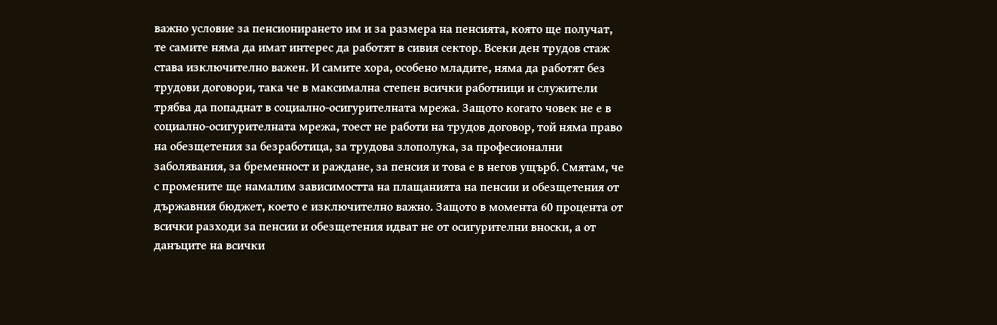важно условие за пенсионирането им и за размера на пенсията, която ще получат, те самите няма да имат интерес да работят в сивия сектор. Всеки ден трудов стаж става изключително важен. И самите хора, особено младите, няма да работят без трудови договори, така че в максимална степен всички работници и служители трябва да попаднат в социално-осигурителната мрежа. Защото когато човек не е в социално-осигурителната мрежа, тоест не работи на трудов договор, той няма право на обезщетения за безработица, за трудова злополука, за професионални заболявания, за бременност и раждане, за пенсия и това е в негов ущърб. Смятам, че с промените ще намалим зависимостта на плащанията на пенсии и обезщетения от държавния бюджет, което е изключително важно. Защото в момента 60 процента от всички разходи за пенсии и обезщетения идват не от осигурителни вноски, а от данъците на всички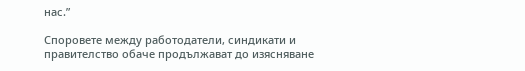нас.”

Споровете между работодатели, синдикати и правителство обаче продължават до изясняване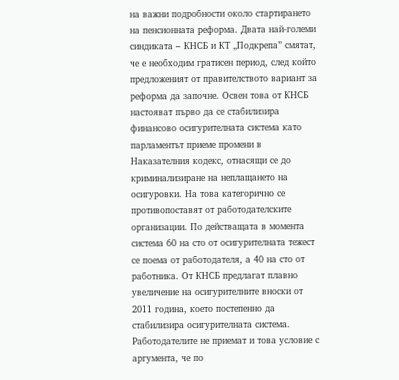на важни подробности около стартирането на пенсионната реформа. Двата най-големи синдиката – КНСБ и КТ „Подкрепа” смятат, че е необходим гратисен период, след който предложеният от правителството вариант за реформа да започне. Освен това от КНСБ настояват първо да се стабилизира финансово осигурителната система като парламентът приеме промени в Наказателния кодекс, отнасящи се до криминализиране на неплащането на осигуровки. На това категорично се противопоставят от работодателските организации. По действащата в момента система 60 на сто от осигурителната тежест се поема от работодателя, а 40 на сто от работника. От КНСБ предлагат плавно увеличение на осигурителните вноски от 2011 година, което постепенно да стабилизира осигурителната система. Работодателите не приемат и това условие с аргумента, че по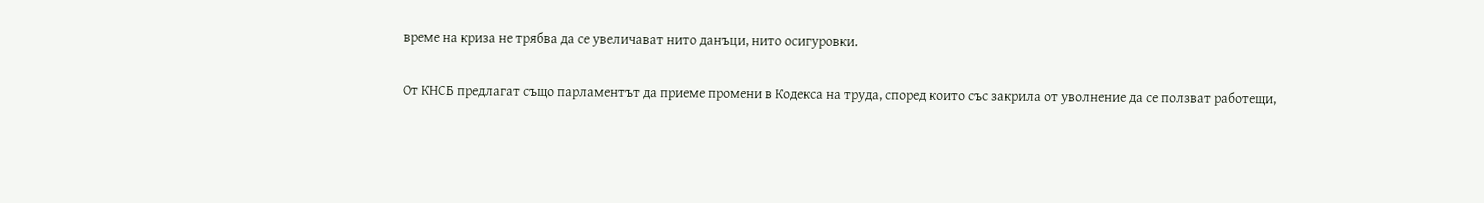време на криза не трябва да се увеличават нито данъци, нито осигуровки.

От КНСБ предлагат също парламентът да приеме промени в Кодекса на труда, според които със закрила от уволнение да се ползват работещи,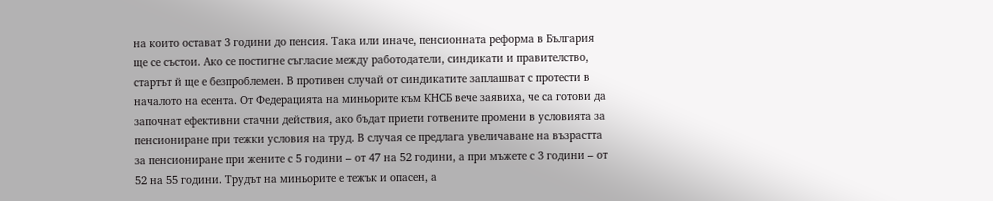на които остават 3 години до пенсия. Така или иначе, пенсионната реформа в България ще се състои. Ако се постигне съгласие между работодатели, синдикати и правителство, стартът й ще е безпроблемен. В противен случай от синдикатите заплашват с протести в началото на есента. От Федерацията на миньорите към КНСБ вече заявиха, че са готови да започнат ефективни стачни действия, ако бъдат приети готвените промени в условията за пенсиониране при тежки условия на труд. В случая се предлага увеличаване на възрастта за пенсиониране при жените с 5 години – от 47 на 52 години, а при мъжете с 3 години – от 52 на 55 години. Трудът на миньорите е тежък и опасен, а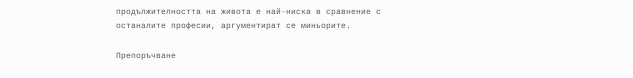продължителността на живота е най-ниска в сравнение с останалите професии, аргументират се миньорите.

Препоръчване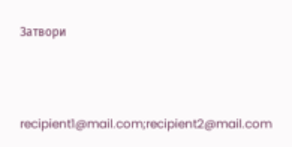Затвори



recipient1@mail.com;recipient2@mail.com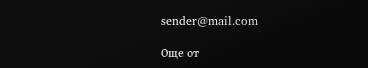sender@mail.com

Още от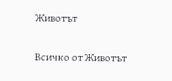Животът

Всичко от Животът